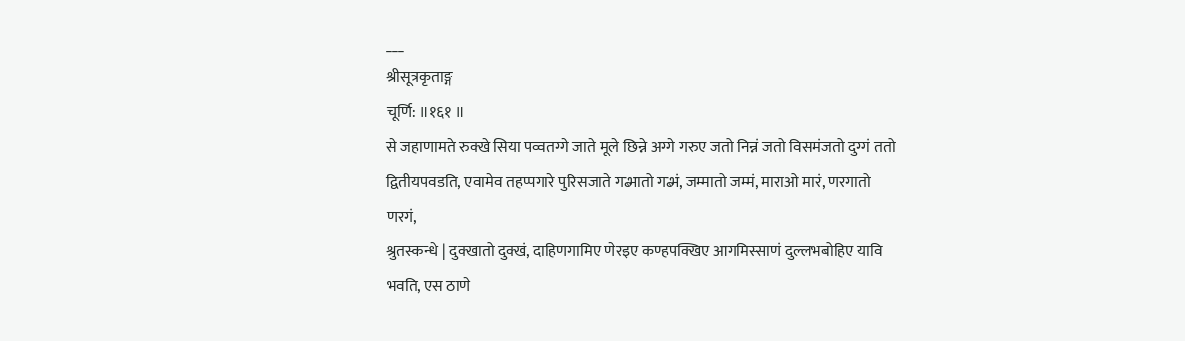___
श्रीसूत्रकृताङ्ग
चूर्णि: ॥१६१ ॥
से जहाणामते रुक्खे सिया पव्वतग्गे जाते मूले छिन्ने अग्गे गरुए जतो निन्नं जतो विसमंजतो दुग्गं ततो
द्वितीयपवडति, एवामेव तहप्पगारे पुरिसजाते गब्भातो गब्भं, जम्मातो जम्मं, माराओ मारं, णरगातो णरगं,
श्रुतस्कन्धे | दुक्खातो दुक्खं, दाहिणगामिए णेरइए कण्हपक्खिए आगमिस्साणं दुल्लभबोहिए यावि भवति, एस ठाणे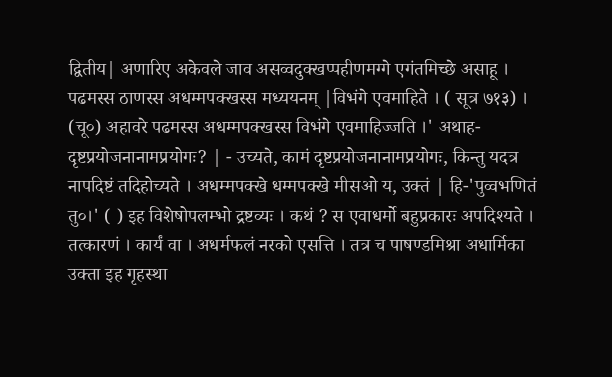द्वितीय| अणारिए अकेवले जाव असव्वदुक्खप्पहीणमग्गे एगंतमिच्छे असाहू । पढमस्स ठाणस्स अधम्मपक्खस्स मध्ययनम् |विभंगे एवमाहिते । ( सूत्र ७१३) । (चू०) अहावरे पढमस्स अधम्मपक्खस्स विभंगे एवमाहिज्जति ।' अथाह-दृष्टप्रयोजनानामप्रयोगः? | - उच्यते, कामं दृष्टप्रयोजनानामप्रयोगः, किन्तु यदत्र नापदिष्टं तदिहोच्यते । अधम्मपक्खे धम्मपक्खे मीसओ य, उक्तं | हि-'पुव्वभणितं तु०।' ( ) इह विशेषोपलम्भो द्रष्टव्यः । कथं ? स एवाधर्मो बहुप्रकारः अपदिश्यते । तत्कारणं । कार्यं वा । अधर्मफलं नरको एसत्ति । तत्र च पाषण्डमिश्रा अधार्मिका उक्ता इह गृहस्था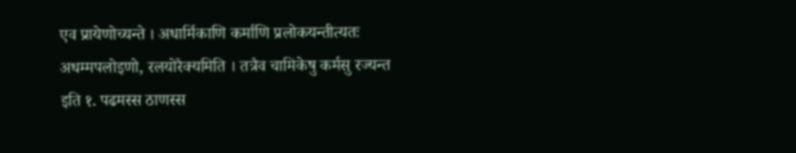एव प्रायेणोच्यन्ते । अधार्मिकाणि कर्माणि प्रलोकयन्तीत्यतः अधम्मपलोइणो, रलयोरैक्यमिति । तत्रैव चामिकेषु कर्मसु रज्यन्त इति १. पढमस्स ठाणस्स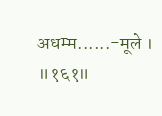अधम्म......-मूले ।
॥१६१॥